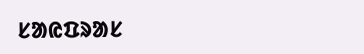ᱥᱟᱭᱯᱨᱟᱥ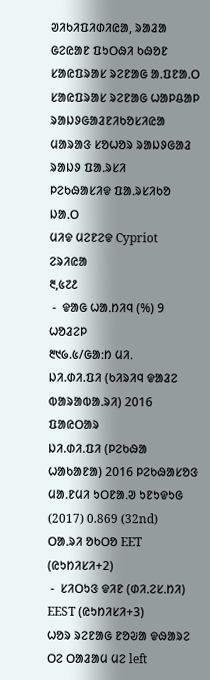ᱣᱤᱠᱤᱯᱤᱰᱤᱭᱟ, ᱨᱟᱲᱟ ᱜᱮᱭᱟᱱ ᱯᱩᱛᱷᱤ ᱠᱷᱚᱱ
ᱥᱟᱭᱯᱨᱟᱥ ᱨᱮᱱᱟᱜ ᱟᱹᱯᱱᱟᱹᱛ
ᱥᱟᱭᱯᱨᱟᱥ ᱨᱮᱱᱟᱜ ᱦᱟᱞᱪᱟᱞ
ᱨᱟᱡᱽᱜᱟᱲᱱᱤᱠᱚᱥᱤᱭᱟ
ᱢᱟᱨᱟᱝ ᱥᱚᱦᱚᱨ ᱨᱟᱡᱽᱜᱟᱲ
ᱨᱟᱡᱽ ᱯᱟᱹᱨᱥᱤ
ᱞᱮᱠᱷᱟᱥᱤᱫ ᱯᱟᱹᱨᱥᱤᱠᱚ
ᱡᱟᱹᱛ
ᱢᱤᱫ ᱢᱮᱱᱮᱫ Cypriot
ᱮᱨᱤᱭᱟ
᱓,᱕᱗᱒
 -  ᱫᱟᱜ ᱦᱟᱹᱴᱤᱧ (%) 9
ᱦᱚᱲᱮᱞ
᱓᱑᱙.᱕/ᱜᱟᱺᱴ ᱢᱤᱹ
ᱡᱤ.ᱰᱤ.ᱯᱤ (ᱠᱤᱨᱤᱧ ᱫᱟᱲᱮ ᱵᱟᱨᱟᱵᱟᱹᱨᱤ) 2016 ᱯᱟᱭᱛᱟᱨ
ᱡᱤ.ᱰᱤ.ᱯᱤ (ᱞᱮᱠᱷᱟ ᱦᱟᱠᱟᱱᱟ) 2016 ᱞᱮᱠᱷᱟᱥᱚᱝ
ᱢᱟᱹᱱᱢᱤ ᱩᱛᱱᱟᱹᱣ ᱩᱱᱩᱫᱩᱜ (2017) 0.869 (32nd)
ᱛᱟᱹᱨᱤ ᱚᱠᱛᱚ EET (ᱭᱩᱴᱤᱥᱤ+2)
 -  ᱥᱤᱛᱩᱝ ᱫᱤᱱ (ᱰᱤᱹᱮᱥᱹᱴᱤ) EEST (ᱭᱩᱴᱤᱥᱤ+3)
ᱦᱚᱨ ᱨᱮᱱᱟᱜ ᱱᱚᱶᱟ ᱫᱷᱟᱨᱮ ᱛᱮ ᱛᱟᱲᱟᱢ ᱢᱮ left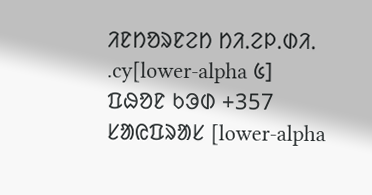ᱤᱱᱴᱚᱨᱱᱮᱴ ᱴᱤᱹᱮᱞᱹᱰᱤᱹ .cy[lower-alpha ᱕]
ᱯᱷᱚᱱ ᱠᱳᱰ +357
ᱥᱟᱭᱯᱨᱟᱥ [lower-alpha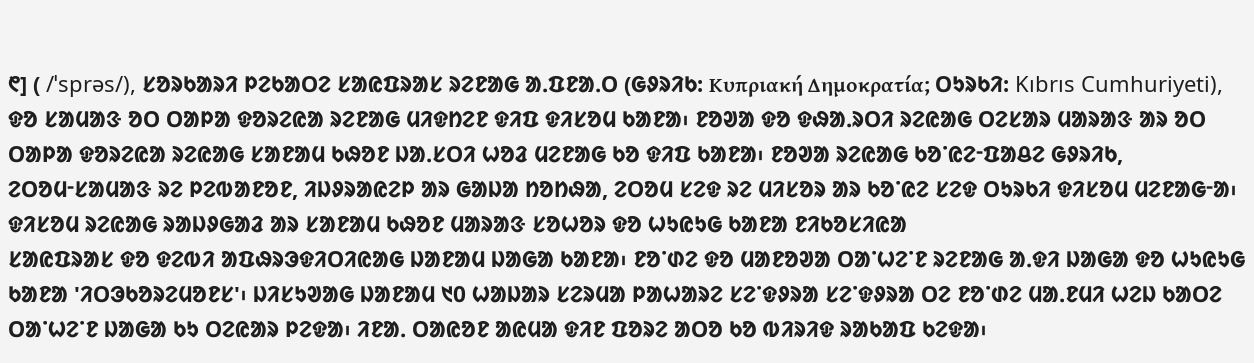᱖] ( /ˈsprəs/), ᱥᱚᱨᱠᱟᱨᱤ ᱞᱮᱠᱟᱛᱮ ᱥᱟᱭᱯᱨᱟᱥ ᱨᱮᱱᱟᱜ ᱟᱹᱯᱱᱟᱹᱛ (ᱜᱽᱨᱤᱠ: Κυπριακή Δημοκρατία; ᱛᱩᱨᱠᱤ: Kıbrıs Cumhuriyeti), ᱫᱚ ᱥᱟᱢᱟᱝ ᱚᱛ ᱛᱟᱞᱟ ᱫᱚᱨᱮᱭᱟ ᱨᱮᱱᱟᱜ ᱢᱤᱫᱴᱮᱱ ᱫᱤᱯ ᱫᱤᱥᱚᱢ ᱠᱟᱱᱟ᱾ ᱱᱚᱣᱟ ᱫᱚ ᱫᱷᱟᱹᱨᱛᱤ ᱨᱮᱭᱟᱜ ᱛᱮᱥᱟᱨ ᱢᱟᱨᱟᱝ ᱟᱨ ᱚᱛ ᱛᱟᱞᱟ ᱫᱚᱨᱮᱭᱟ ᱨᱮᱭᱟᱜ ᱥᱟᱱᱟᱢ ᱠᱷᱚᱱ ᱡᱟᱹᱥᱛᱤ ᱦᱚᱲ ᱢᱮᱱᱟᱜ ᱠᱚ ᱫᱤᱯ ᱠᱟᱱᱟ᱾ ᱱᱚᱣᱟ ᱨᱮᱭᱟᱜ ᱠᱚᱸᱭᱮᱼᱯᱟᱪᱮ ᱜᱽᱨᱤᱠ, ᱮᱛᱚᱢᱼᱥᱟᱢᱟᱝ ᱨᱮ ᱞᱮᱵᱟᱱᱚᱱ, ᱤᱡᱽᱨᱟᱭᱮᱞ ᱟᱨ ᱜᱟᱡᱟ ᱴᱚᱴᱷᱟ, ᱮᱛᱚᱢ ᱥᱮᱫ ᱨᱮ ᱢᱤᱥᱚᱨ ᱟᱨ ᱠᱚᱸᱭᱮ ᱥᱮᱫ ᱛᱩᱨᱠᱤ ᱫᱤᱥᱚᱢ ᱢᱮᱱᱟᱜᱼᱟ᱾ ᱫᱤᱥᱚᱢ ᱨᱮᱭᱟᱜ ᱨᱟᱡᱽᱜᱟᱲ ᱟᱨ ᱥᱟᱱᱟᱢ ᱠᱷᱚᱱ ᱢᱟᱨᱟᱝ ᱥᱚᱦᱚᱨ ᱫᱚ ᱦᱩᱭᱩᱜ ᱠᱟᱱᱟ ᱱᱤᱠᱚᱥᱤᱭᱟ
ᱥᱟᱭᱯᱨᱟᱥ ᱫᱚ ᱫᱮᱵᱤ ᱟᱯᱷᱨᱳᱫᱤᱛᱤᱭᱟᱜ ᱡᱟᱱᱟᱢ ᱡᱟᱜᱟ ᱠᱟᱱᱟ᱾ ᱱᱚᱸᱰᱮ ᱫᱚ ᱢᱟᱱᱚᱣᱟ ᱛᱟᱸᱦᱮᱸᱱ ᱨᱮᱱᱟᱜ ᱟᱹᱫᱤ ᱡᱟᱜᱟ ᱫᱚ ᱦᱩᱭᱩᱜ ᱠᱟᱱᱟ 'ᱤᱛᱳᱠᱚᱨᱮᱢᱚᱱᱥ'᱾ ᱡᱤᱥᱩᱣᱟᱜ ᱡᱟᱱᱟᱢ ᱑᱐ ᱦᱟᱡᱟᱨ ᱥᱮᱨᱢᱟ ᱞᱟᱦᱟᱨᱮ ᱥᱮᱸᱫᱽᱨᱟ ᱥᱮᱸᱫᱽᱨᱟ ᱛᱮ ᱱᱚᱸᱰᱮ ᱢᱟᱹᱱᱢᱤ ᱦᱮᱡ ᱠᱟᱛᱮ ᱛᱟᱸᱦᱮᱸᱱ ᱡᱟᱜᱟ ᱠᱩ ᱛᱮᱭᱟᱨ ᱞᱮᱫᱟ᱾ ᱤᱱᱟᱹ ᱛᱟᱭᱚᱱ ᱟᱭᱢᱟ ᱫᱤᱱ ᱯᱚᱨᱮ ᱟᱛᱚ ᱠᱚ ᱵᱤᱨᱤᱫ ᱨᱟᱠᱟᱯ ᱠᱮᱫᱟ᱾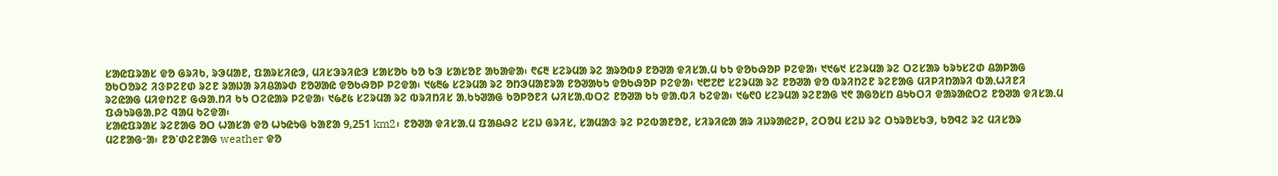ᱥᱟᱭᱯᱨᱟᱥ ᱫᱚ ᱜᱨᱤᱠ, ᱨᱳᱢᱟᱱ, ᱯᱟᱨᱥᱤᱭᱳ, ᱢᱤᱥᱳᱨᱤᱭᱳ ᱥᱟᱥᱚᱠ ᱠᱚ ᱠᱳ ᱥᱟᱥᱚᱱ ᱟᱠᱟᱫᱟ᱾ ᱖᱔᱓ ᱥᱮᱨᱢᱟ ᱨᱮ ᱟᱨᱚᱵᱽ ᱱᱚᱣᱟ ᱫᱤᱥᱟᱹᱢ ᱠᱩ ᱫᱚᱠᱷᱚᱞ ᱞᱮᱫᱟ᱾ ᱑᱑᱙᱑ ᱥᱮᱨᱢᱟ ᱨᱮ ᱛᱮᱥᱟᱨ ᱠᱨᱩᱥᱮᱰ ᱪᱟᱞᱟᱜ ᱚᱠᱛᱚᱨᱮ ᱤᱝᱞᱮᱱᱰ ᱨᱮᱱ ᱨᱟᱡᱟ ᱨᱤᱪᱟᱨᱰ ᱱᱚᱣᱟᱭ ᱫᱚᱠᱷᱚᱞ ᱞᱮᱫᱟ᱾ ᱑᱕᱓᱙ ᱥᱮᱨᱢᱟ ᱨᱮ ᱚᱴᱳᱢᱟᱱᱨᱟ ᱱᱚᱣᱟᱠᱩ ᱫᱚᱠᱷᱚᱞ ᱞᱮᱫᱟ᱾ ᱑᱘᱗᱘ ᱥᱮᱨᱢᱟ ᱨᱮ ᱱᱚᱣᱟ ᱫᱚ ᱵᱨᱤᱴᱮᱱ ᱨᱮᱱᱟᱜ ᱢᱤᱞᱤᱴᱟᱨᱤ ᱵᱟᱹᱦᱤᱱᱤ ᱨᱮᱭᱟᱜ ᱢᱤᱫᱴᱮᱱ ᱜᱷᱟᱹᱴᱤ ᱠᱩ ᱛᱮᱭᱟᱨ ᱞᱮᱫᱟ᱾ ᱑᱙᱒᱕ ᱥᱮᱨᱢᱟ ᱨᱮ ᱵᱨᱤᱴᱤᱥ ᱟᱹᱠᱩᱣᱟᱜ ᱠᱚᱞᱚᱱᱤ ᱦᱤᱥᱟᱹᱵᱛᱮ ᱱᱚᱣᱟ ᱠᱩ ᱫᱟᱹᱵᱤ ᱠᱮᱫᱟ᱾ ᱑᱙᱖᱐ ᱥᱮᱨᱢᱟ ᱨᱮᱱᱟᱜ ᱑᱖ ᱟᱜᱚᱥᱴ ᱪᱩᱠᱛᱤ ᱫᱟᱨᱟᱭᱛᱮ ᱱᱚᱣᱟ ᱫᱤᱥᱟᱹᱢ ᱯᱷᱩᱨᱜᱟᱹᱞᱮ ᱧᱟᱢ ᱠᱮᱫᱟ᱾
ᱥᱟᱭᱯᱨᱟᱥ ᱨᱮᱱᱟᱜ ᱚᱛ ᱦᱟᱥᱟ ᱫᱚ ᱦᱩᱭᱩᱜ ᱠᱟᱱᱟ 9,251 km2᱾ ᱱᱚᱣᱟ ᱫᱤᱥᱟᱹᱢ ᱯᱟᱪᱷᱮ ᱥᱮᱡ ᱜᱨᱤᱥ, ᱥᱟᱢᱟᱝ ᱨᱮ ᱞᱮᱵᱟᱱᱚᱱ, ᱥᱤᱨᱤᱭᱟ ᱟᱨ ᱤᱡᱨᱟᱭᱮᱞ, ᱮᱛᱚᱢ ᱥᱮᱡ ᱨᱮ ᱛᱩᱨᱚᱥᱠᱳ, ᱠᱚᱧᱮ ᱨᱮ ᱢᱤᱥᱚᱨ ᱢᱮᱱᱟᱜᱼᱟ᱾ ᱱᱚᱸᱰᱮᱱᱟᱜ weather ᱫᱚ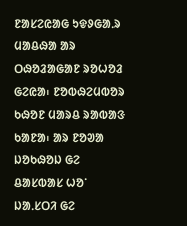ᱱᱟᱥᱮᱭᱟᱜ ᱩᱫᱽᱜᱟᱹᱨ ᱢᱟᱪᱷᱟ ᱟᱨ ᱛᱷᱚᱲᱟᱜᱟᱱ ᱨᱚᱦᱚᱲ ᱜᱮᱭᱟ᱾ ᱱᱚᱵᱷᱮᱢᱵᱚᱨ ᱠᱷᱚᱱ ᱢᱟᱨᱪ ᱨᱟᱵᱟᱝ ᱠᱟᱱᱟ᱾ ᱟᱨ ᱱᱚᱣᱟ ᱡᱚᱠᱷᱚᱡ ᱜᱮ ᱪᱟᱥᱵᱟᱥ ᱦᱚᱸ ᱡᱟᱹᱥᱛᱤ ᱜᱮ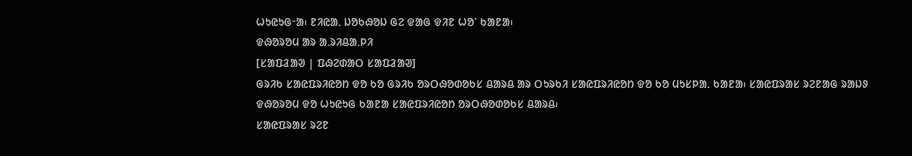ᱦᱩᱭᱩᱜᱼᱟ᱾ ᱱᱤᱭᱟᱹ ᱡᱚᱠᱷᱚᱡ ᱜᱮ ᱫᱟᱜ ᱫᱤᱱ ᱦᱚᱸ ᱠᱟᱱᱟ᱾
ᱫᱷᱚᱨᱚᱢ ᱟᱨ ᱟᱹᱨᱤᱪᱟᱹᱞᱤ
[ᱥᱟᱯᱲᱟᱣ | ᱯᱷᱮᱰᱟᱛ ᱥᱟᱯᱲᱟᱣ]
ᱜᱨᱤᱠ ᱥᱟᱭᱯᱨᱤᱭᱚᱴ ᱫᱚ ᱠᱚ ᱜᱨᱤᱠ ᱚᱨᱛᱷᱚᱰᱚᱠᱥ ᱪᱟᱨᱪ ᱟᱨ ᱛᱩᱨᱠᱤ ᱥᱟᱭᱯᱨᱤᱭᱚᱴ ᱫᱚ ᱠᱚ ᱢᱩᱥᱞᱟᱹ ᱠᱟᱱᱟ᱾ ᱥᱟᱭᱯᱨᱟᱥ ᱨᱮᱱᱟᱜ ᱨᱟᱡᱽ ᱫᱷᱚᱨᱚᱢ ᱫᱚ ᱦᱩᱭᱩᱜ ᱠᱟᱱᱟ ᱥᱟᱭᱯᱨᱤᱭᱚᱴ ᱚᱨᱛᱷᱚᱰᱚᱠᱥ ᱪᱟᱨᱪ᱾
ᱥᱟᱭᱯᱨᱟᱥ ᱨᱮᱱ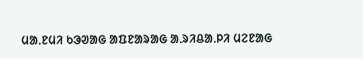ᱢᱟᱹᱱᱢᱤ ᱠᱳᱣᱟᱜ ᱟᱯᱱᱟᱨᱟᱜ ᱟᱹᱨᱤᱪᱟᱹᱞᱤ ᱢᱮᱱᱟᱜ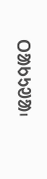ᱛᱟᱠᱩᱣᱟ᱾